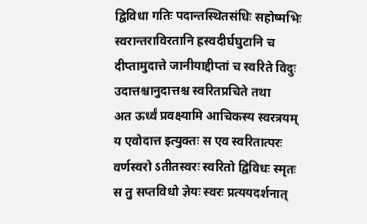द्विविधा गतिः पदान्तस्थितसंधिः सहोष्मभिः
स्वरान्तराविरतानि ह्रस्वदीर्घघुटानि च
दीप्तामुदात्ते जानीयाद्दीप्तां च स्वरिते विदुः
उदात्तश्चानुदात्तश्च स्वरितप्रचिते तथा
अत ऊर्ध्वं प्रवक्ष्यामि आचिकस्य स्वरत्रयम्
य एवोदात्त इत्युक्तः स एव स्वरितात्परः
वर्णस्वरो ऽतीतस्वरः स्वरितो द्विविधः स्मृतः
स तु सप्तविधो ज्ञेयः स्वरः प्रत्ययदर्शनात्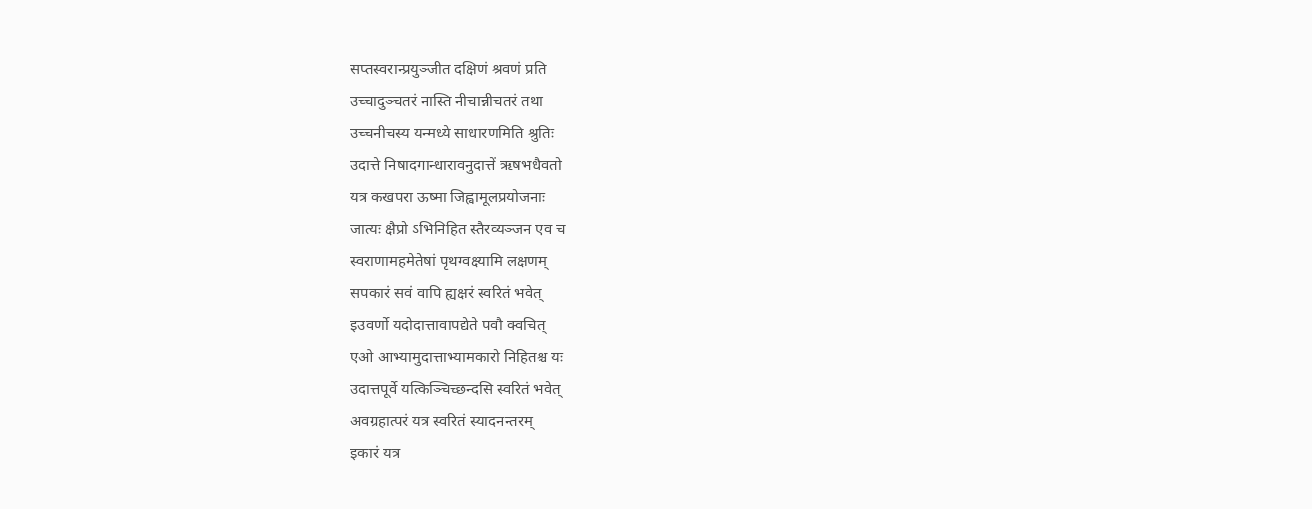सप्तस्वरान्प्रयुञ्जीत दक्षिणं श्रवणं प्रति
उच्चादुञ्चतरं नास्ति नीचान्नीचतरं तथा
उच्चनीचस्य यन्मध्ये साधारणमिति श्रुतिः
उदात्ते निषादगान्धारावनुदात्तें ऋषभधैवतो
यत्र कखपरा ऊष्मा जिह्वामूलप्रयोजनाः
जात्यः क्षैप्रो ऽभिनिहित स्तैरव्यञ्जन एव च
स्वराणामहमेतेषां पृथग्वक्ष्यामि लक्षणम्
सपकारं सवं वापि ह्यक्षरं स्वरितं भवेत्
इउवर्णो यदोदात्तावापद्येते पवौ क्वचित्
एओ आभ्यामुदात्ताभ्यामकारो निहितश्च यः
उदात्तपूर्वे यत्किञ्चिच्छन्दसि स्वरितं भवेत्
अवग्रहात्परं यत्र स्वरितं स्यादनन्तरम्
इकारं यत्र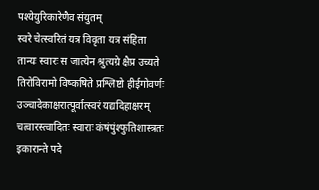पश्येयुरिकारेणैव संयुतम्
स्वरे चेत्स्वरितं यत्र विवृता यत्र संहिता
तान्यः स्वारः स जात्येन श्रुत्यग्रे क्षैप्र उच्यते
तिरोविरामो विष्कषिते प्रश्लिष्टो हीईगोवर्णः
उञ्चादेकाक्षरात्पूर्वात्स्वरं यद्यदिहाक्षरम्
चत्वारस्त्वादितः स्वाराः कंषंपुंश्फुतिशास्त्रतः
इकारान्ते पदे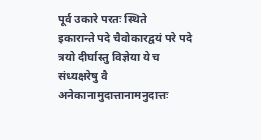पूर्व उकारे परतः स्थिते
इकारान्ते पदे चैवोकारद्वयं परे पदे
त्रयो दीर्घास्तु विज्ञेया ये च संध्यक्षरेषु वै
अनेकानामुदात्तानामनुदात्तः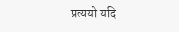प्रत्ययो यदि